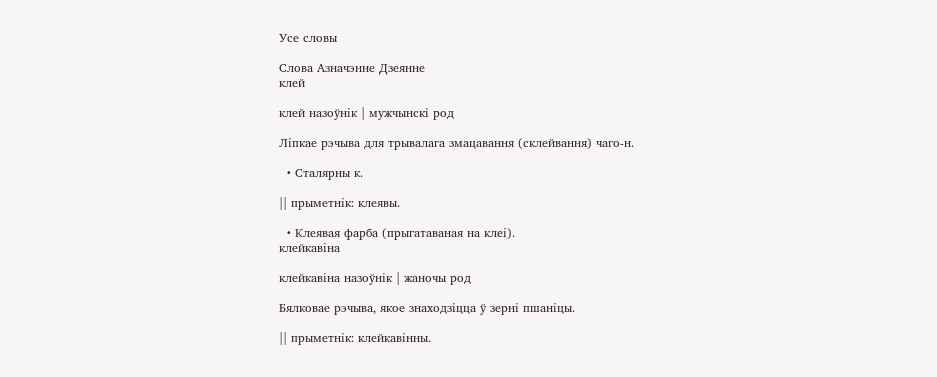Усе словы

Слова Азначэнне Дзеянне
клей

клей назоўнік | мужчынскі род

Ліпкае рэчыва для трывалага змацавання (склейвання) чаго-н.

  • Сталярны к.

|| прыметнік: клеявы.

  • Клеявая фарба (прыгатаваная на клеі).
клейкавіна

клейкавіна назоўнік | жаночы род

Бялковае рэчыва, якое знаходзіцца ў зерні пшаніцы.

|| прыметнік: клейкавінны.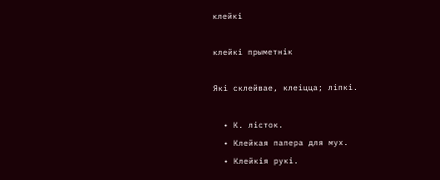клейкі

клейкі прыметнік

Які склейвае, клеіцца; ліпкі.

  • К. лісток.
  • Клейкая папера для мух.
  • Клейкія рукі.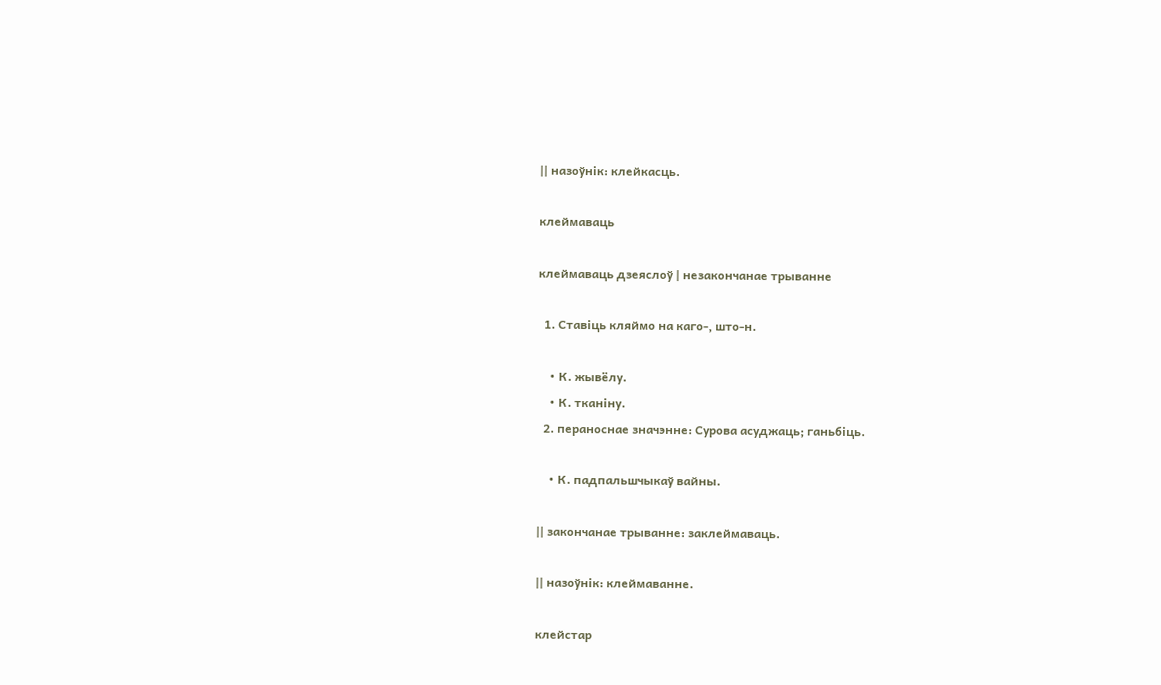|| назоўнік: клейкасць.

клеймаваць

клеймаваць дзеяслоў | незакончанае трыванне

  1. Ставіць кляймо на каго-, што-н.

    • К. жывёлу.
    • К. тканіну.
  2. пераноснае значэнне: Сурова асуджаць; ганьбіць.

    • К. падпальшчыкаў вайны.

|| закончанае трыванне: заклеймаваць.

|| назоўнік: клеймаванне.

клейстар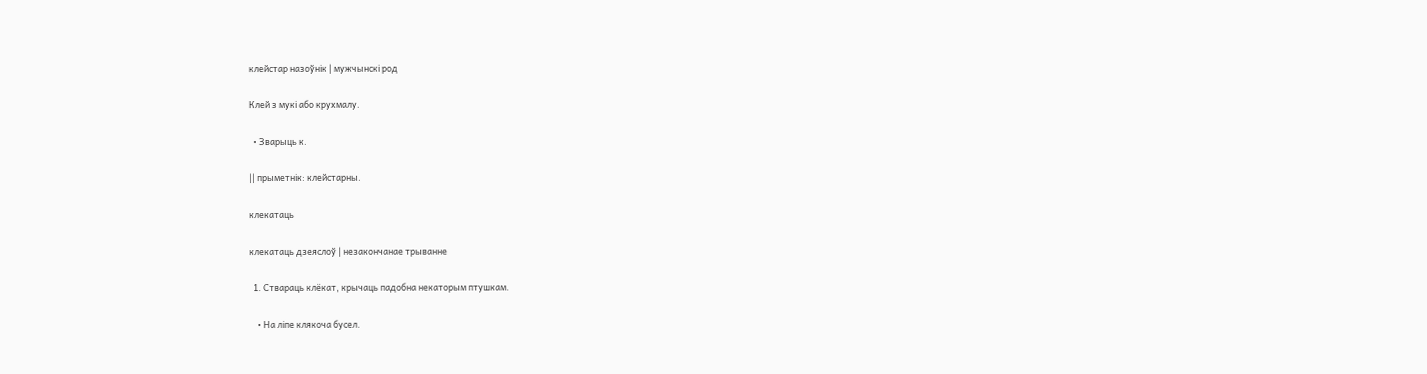клейстар назоўнік | мужчынскі род

Клей з мукі або крухмалу.

  • Зварыць к.

|| прыметнік: клейстарны.

клекатаць

клекатаць дзеяслоў | незакончанае трыванне

  1. Ствараць клёкат, крычаць падобна некаторым птушкам.

    • На ліпе клякоча бусел.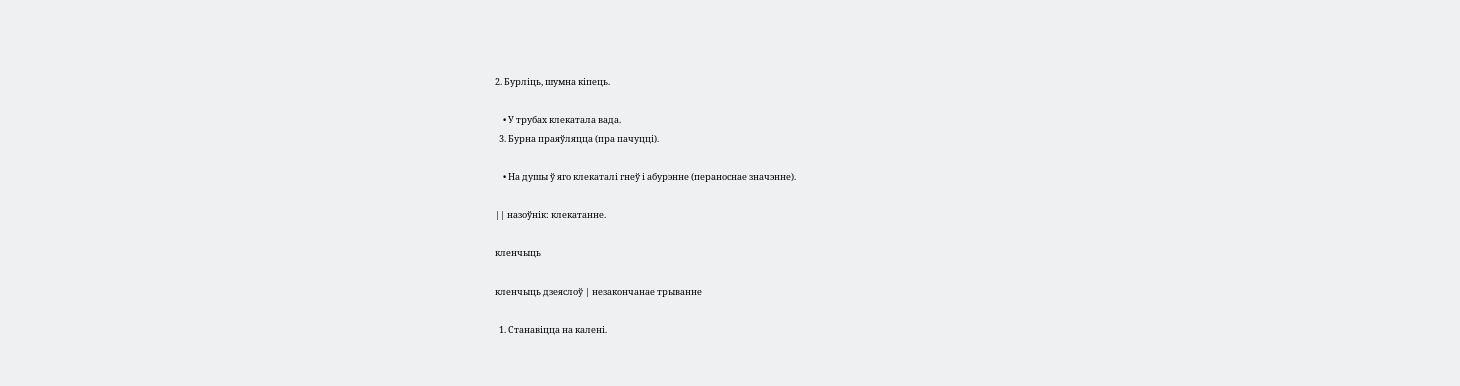2. Бурліць, шумна кіпець.

    • У трубах клекатала вада.
  3. Бурна праяўляцца (пра пачуцці).

    • На душы ў яго клекаталі гнеў і абурэнне (пераноснае значэнне).

|| назоўнік: клекатанне.

кленчыць

кленчыць дзеяслоў | незакончанае трыванне

  1. Станавіцца на калені.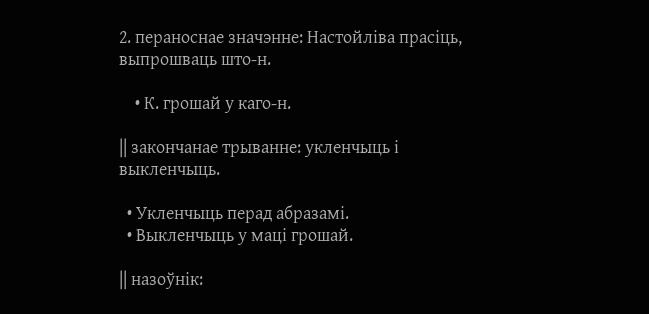2. пераноснае значэнне: Настойліва прасіць, выпрошваць што-н.

    • К. грошай у каго-н.

|| закончанае трыванне: укленчыць і выкленчыць.

  • Укленчыць перад абразамі.
  • Выкленчыць у маці грошай.

|| назоўнік: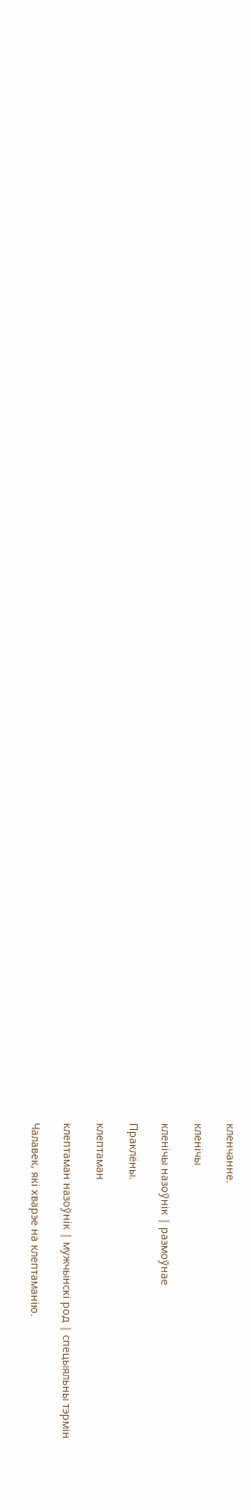кленчанне.

кленічы

кленічы назоўнік | размоўнае

Праклёны.

клептаман

клептаман назоўнік | мужчынскі род | спецыяльны тэрмін

Чалавек, які хварэе на клептаманію.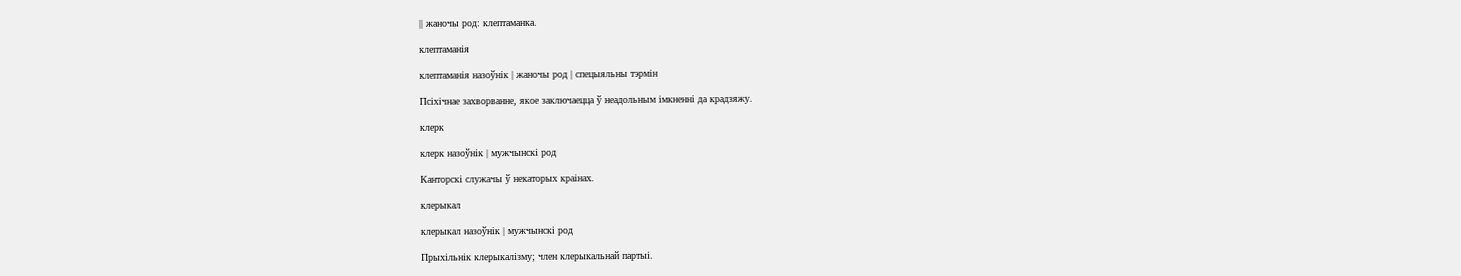|| жаночы род: клептаманка.

клептаманія

клептаманія назоўнік | жаночы род | спецыяльны тэрмін

Псіхічнае захворванне, якое заключаецца ў неадольным імкненні да крадзяжу.

клерк

клерк назоўнік | мужчынскі род

Канторскі служачы ў некаторых краінах.

клерыкал

клерыкал назоўнік | мужчынскі род

Прыхільнік клерыкалізму; член клерыкальнай партыі.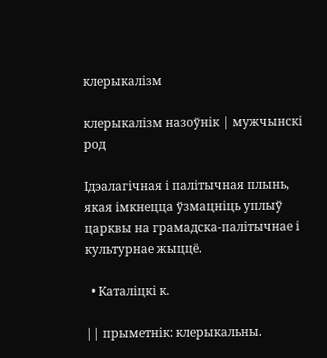клерыкалізм

клерыкалізм назоўнік | мужчынскі род

Ідэалагічная і палітычная плынь, якая імкнецца ўзмацніць уплыў царквы на грамадска-палітычнае і культурнае жыццё.

  • Каталіцкі к.

|| прыметнік: клерыкальны.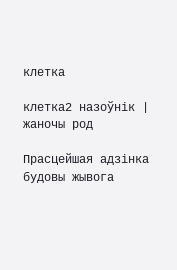клетка

клетка2 назоўнік | жаночы род

Прасцейшая адзінка будовы жывога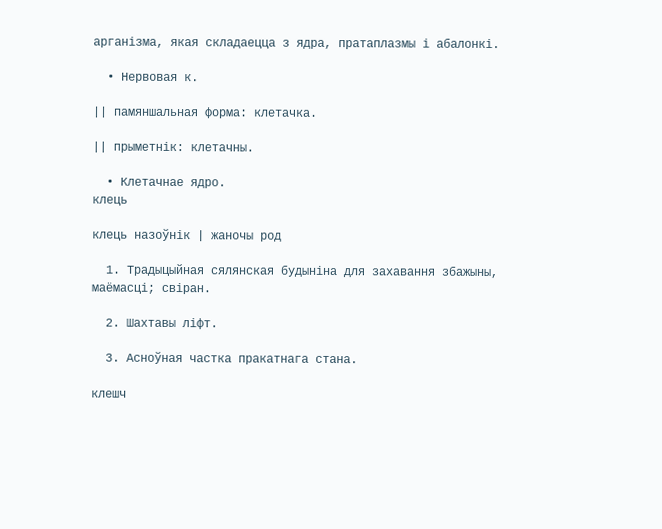арганізма, якая складаецца з ядра, пратаплазмы і абалонкі.

  • Нервовая к.

|| памяншальная форма: клетачка.

|| прыметнік: клетачны.

  • Клетачнае ядро.
клець

клець назоўнік | жаночы род

  1. Традыцыйная сялянская будыніна для захавання збажыны, маёмасці; свіран.

  2. Шахтавы ліфт.

  3. Асноўная частка пракатнага стана.

клешч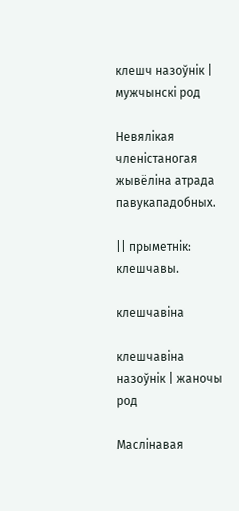клешч назоўнік | мужчынскі род

Невялікая членістаногая жывёліна атрада павукападобных.

|| прыметнік: клешчавы.

клешчавіна

клешчавіна назоўнік | жаночы род

Маслінавая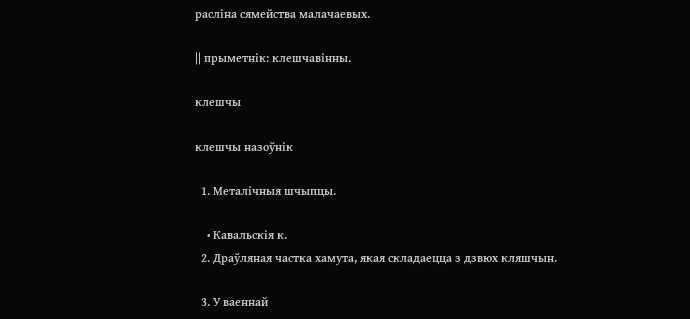расліна сямейства малачаевых.

|| прыметнік: клешчавінны.

клешчы

клешчы назоўнік

  1. Металічныя шчыпцы.

    • Кавальскія к.
  2. Драўляная частка хамута, якая складаецца з дзвюх кляшчын.

  3. У ваеннай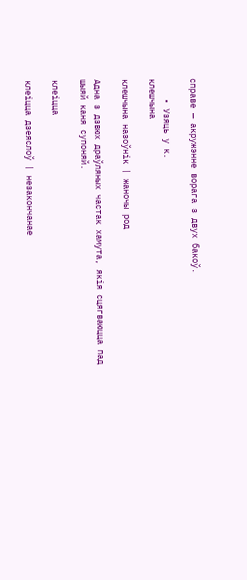справе — акружэнне ворага з двух бакоў.

    • Узяць у к.
клешчына

клешчына назоўнік | жаночы род

Адна з дзвюх драўляных частак хамута, якія сцягваюцца пад шыяй каня супоняй.

клеіцца

клеіцца дзеяслоў | незакончанае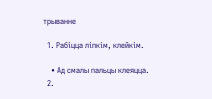трыванне

  1. Рабіцца ліпкім, клейкім.

    • Ад смалы пальцы клеяцца.
  2.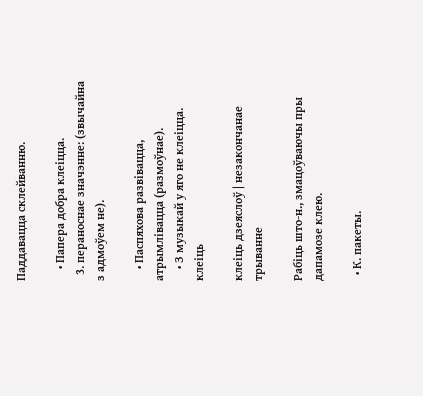Паддавацца склейванню.

    • Папера добра клеіцца.
  3. пераноснае значэнне: (звычайна з адмоўем не).

    • Паспяхова развівацца, атрымлівацца (размоўнае).
    • З музыкай у яго не клеіцца.
клеіць

клеіць дзеяслоў | незакончанае трыванне

Рабіць што-н., змацоўваючы пры дапамозе клею.

  • К. пакеты.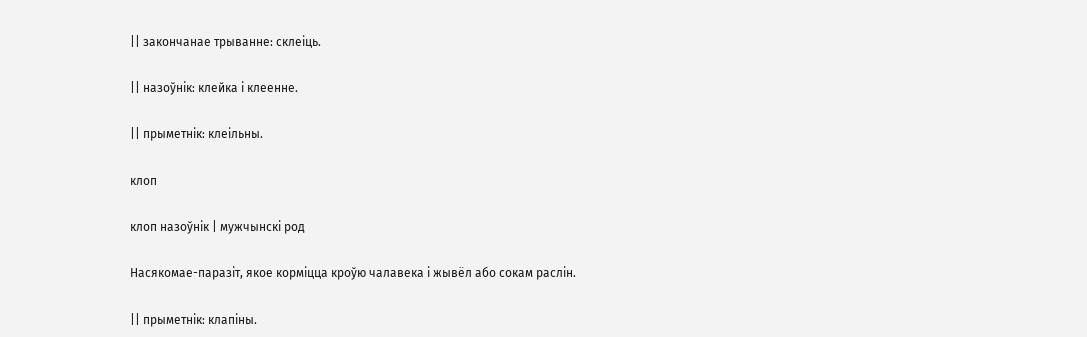|| закончанае трыванне: склеіць.

|| назоўнік: клейка і клеенне.

|| прыметнік: клеільны.

клоп

клоп назоўнік | мужчынскі род

Насякомае-паразіт, якое корміцца кроўю чалавека і жывёл або сокам раслін.

|| прыметнік: клапіны.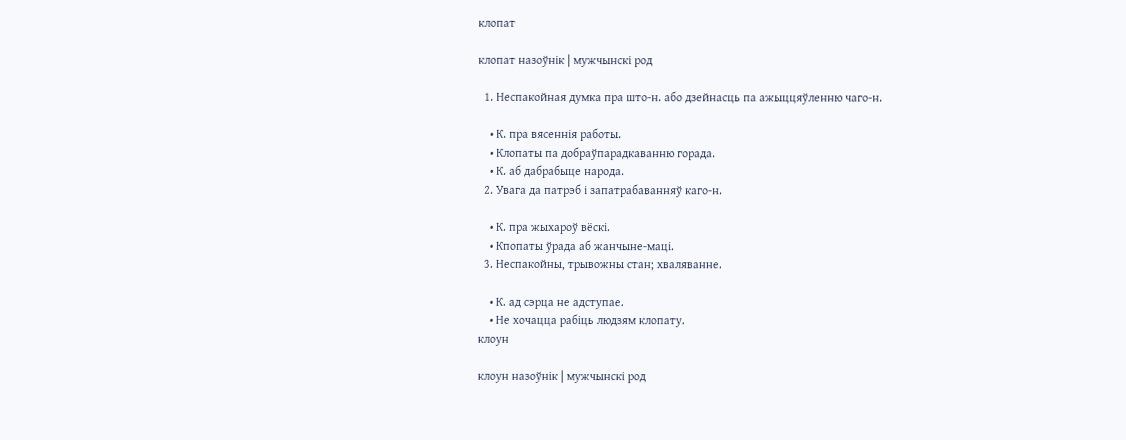клопат

клопат назоўнік | мужчынскі род

  1. Неспакойная думка пра што-н. або дзейнасць па ажыццяўленню чаго-н.

    • К. пра вясеннія работы.
    • Клопаты па добраўпарадкаванню горада.
    • К. аб дабрабыце народа.
  2. Увага да патрэб і запатрабаванняў каго-н.

    • К. пра жыхароў вёскі.
    • Кпопаты ўрада аб жанчыне-маці.
  3. Неспакойны, трывожны стан; хваляванне.

    • К. ад сэрца не адступае.
    • Не хочацца рабіць людзям клопату.
клоун

клоун назоўнік | мужчынскі род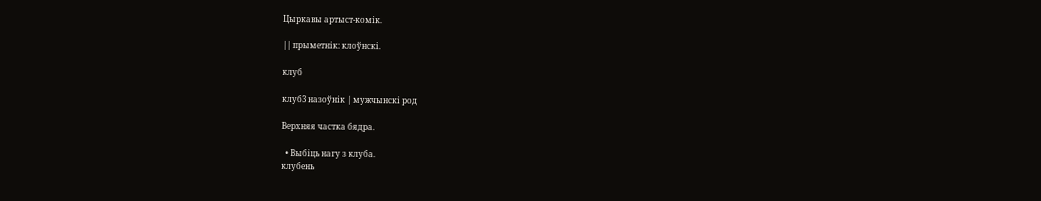Цыркавы артыст-комік.

|| прыметнік: клоўнскі.

клуб

клуб3 назоўнік | мужчынскі род

Верхняя частка бядра.

  • Выбіць нагу з клуба.
клубень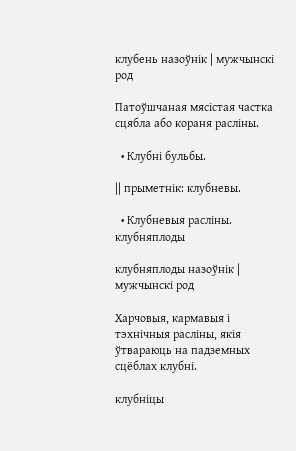клубень назоўнік | мужчынскі род

Патоўшчаная мясістая частка сцябла або кораня расліны.

  • Клубні бульбы.

|| прыметнік: клубневы.

  • Клубневыя расліны.
клубняплоды

клубняплоды назоўнік | мужчынскі род

Харчовыя, кармавыя і тэхнічныя расліны, якія ўтвараюць на падземных сцёблах клубні.

клубніцы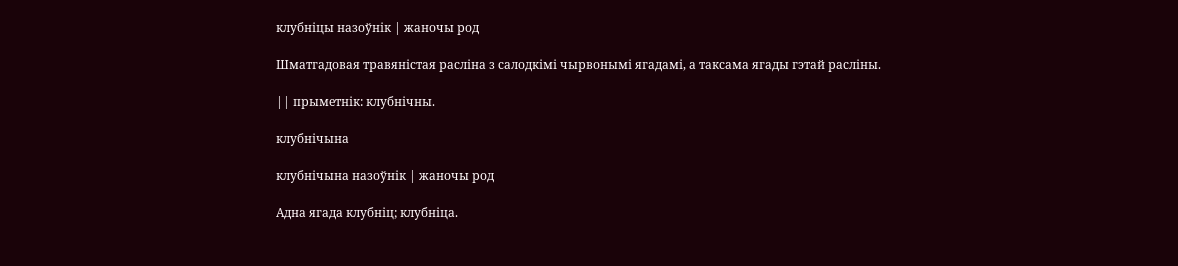клубніцы назоўнік | жаночы род

Шматгадовая травяністая расліна з салодкімі чырвонымі ягадамі, а таксама ягады гэтай расліны.

|| прыметнік: клубнічны.

клубнічына

клубнічына назоўнік | жаночы род

Адна ягада клубніц; клубніца.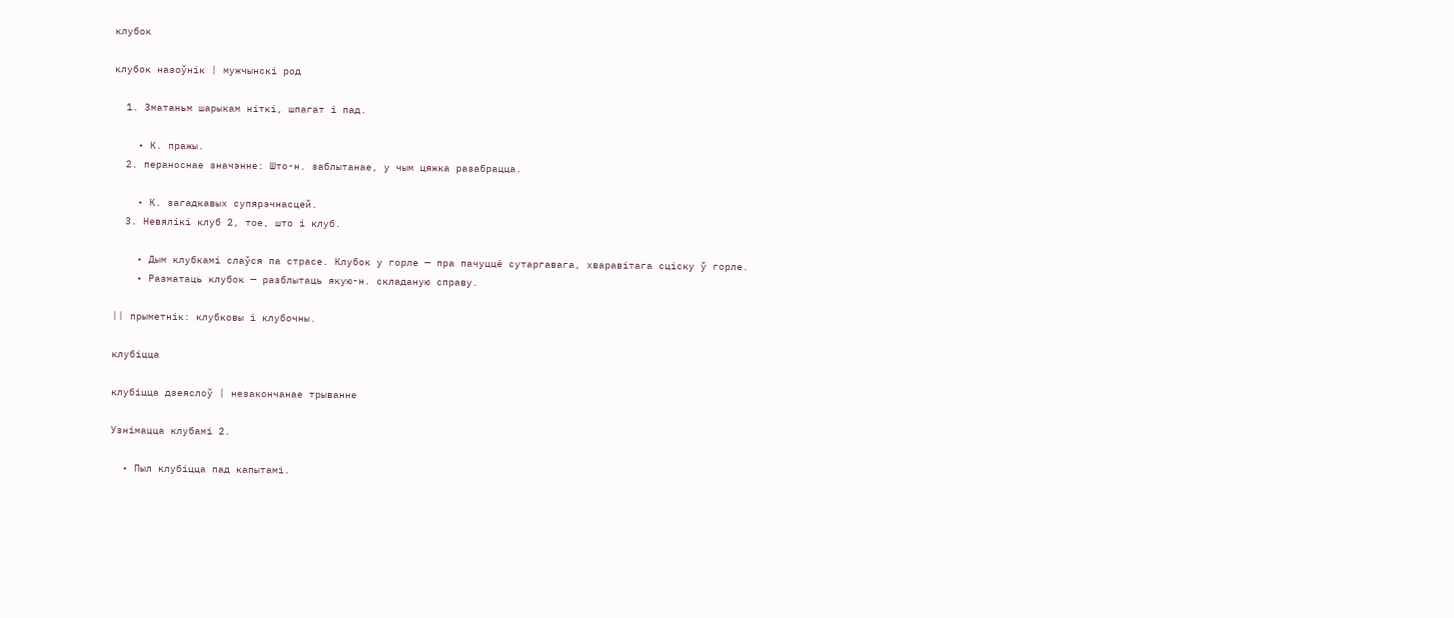клубок

клубок назоўнік | мужчынскі род

  1. Зматаньм шарыкам ніткі, шпагат і пад.

    • К. пражы.
  2. пераноснае значэнне: Што-н. заблытанае, у чым цяжка разабрацца.

    • К. загадкавых супярэчнасцей.
  3. Невялікі клуб 2, тое, што і клуб.

    • Дым клубкамі слаўся па страсе. Клубок у горле — пра пачуццё сутаргавага, хваравітага сціску ў горле.
    • Разматаць клубок — разблытаць якую-н. складаную справу.

|| прыметнік: клубковы і клубочны.

клубіцца

клубіцца дзеяслоў | незакончанае трыванне

Узнімацца клубамі 2.

  • Пыл клубіцца пад капытамі.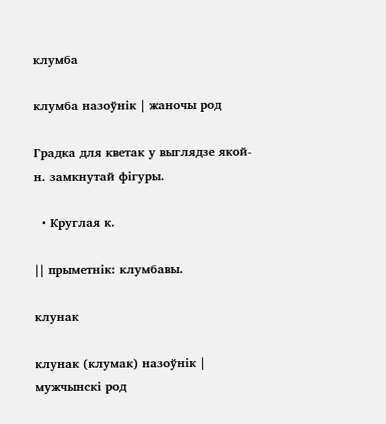клумба

клумба назоўнік | жаночы род

Градка для кветак у выглядзе якой-н. замкнутай фігуры.

  • Круглая к.

|| прыметнік: клумбавы.

клунак

клунак (клумак) назоўнік | мужчынскі род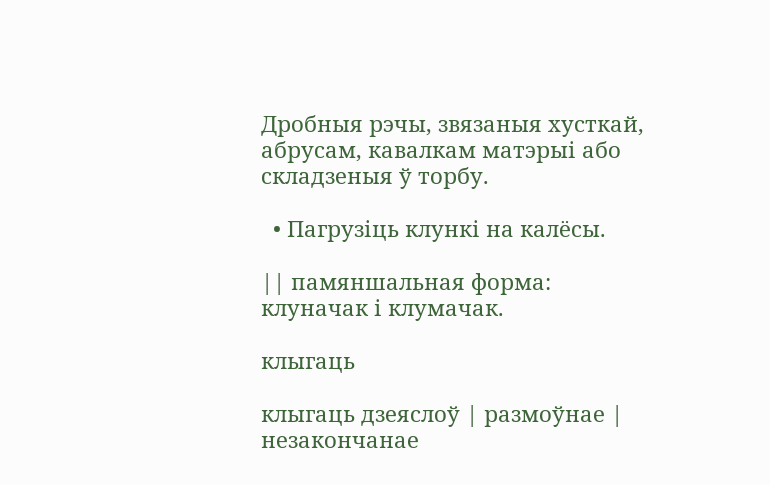Дробныя рэчы, звязаныя хусткай, абрусам, кавалкам матэрыі або складзеныя ў торбу.

  • Пагрузіць клункі на калёсы.

|| памяншальная форма: клуначак і клумачак.

клыгаць

клыгаць дзеяслоў | размоўнае | незакончанае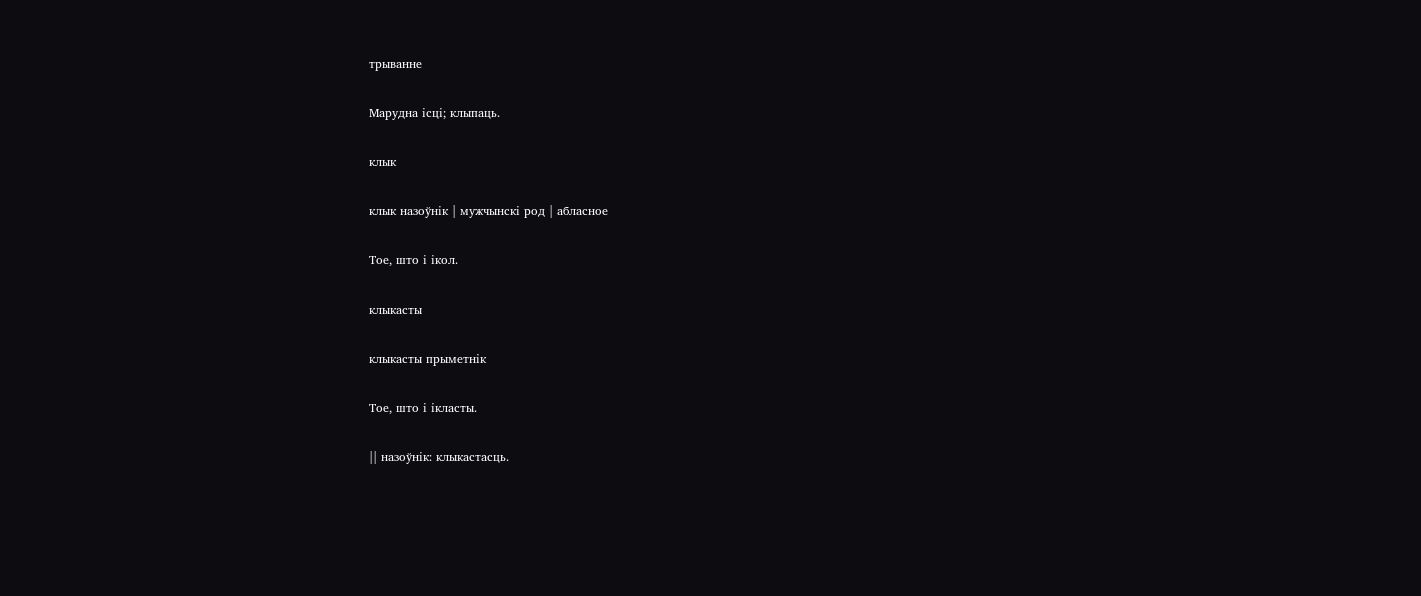трыванне

Марудна ісці; клыпаць.

клык

клык назоўнік | мужчынскі род | абласное

Тое, што і ікол.

клыкасты

клыкасты прыметнік

Тое, што і ікласты.

|| назоўнік: клыкастасць.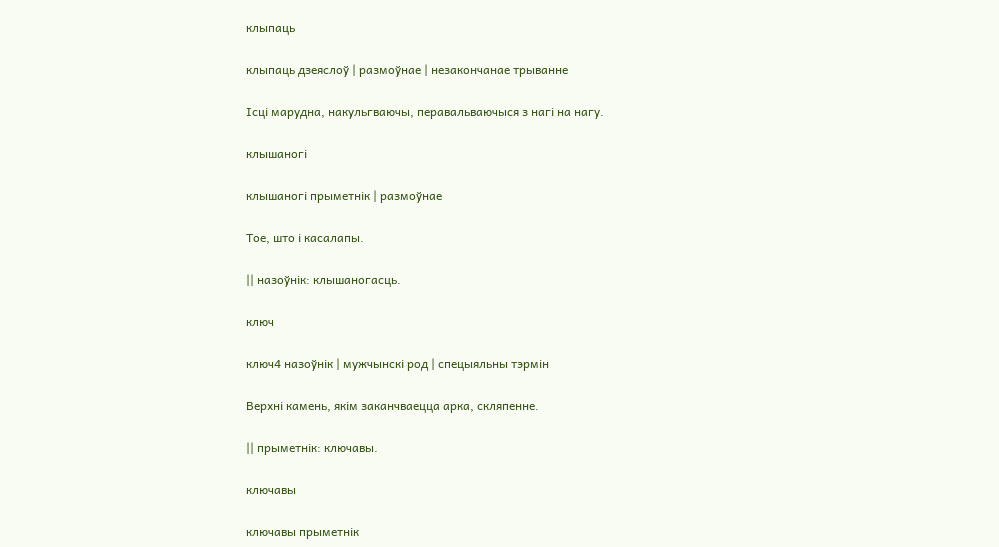клыпаць

клыпаць дзеяслоў | размоўнае | незакончанае трыванне

Ісці марудна, накульгваючы, перавальваючыся з нагі на нагу.

клышаногі

клышаногі прыметнік | размоўнае

Тое, што і касалапы.

|| назоўнік: клышаногасць.

ключ

ключ4 назоўнік | мужчынскі род | спецыяльны тэрмін

Верхні камень, якім заканчваецца арка, скляпенне.

|| прыметнік: ключавы.

ключавы

ключавы прыметнік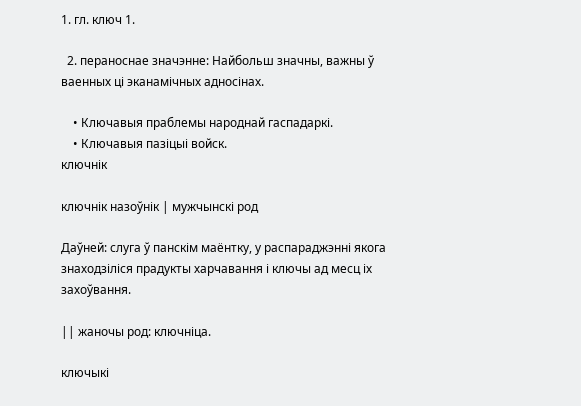1. гл. ключ 1.

  2. пераноснае значэнне: Найбольш значны, важны ў ваенных ці эканамічных адносінах.

    • Ключавыя праблемы народнай гаспадаркі.
    • Ключавыя пазіцыі войск.
ключнік

ключнік назоўнік | мужчынскі род

Даўней: слуга ў панскім маёнтку, у распараджэнні якога знаходзіліся прадукты харчавання і ключы ад месц іх захоўвання.

|| жаночы род: ключніца.

ключыкі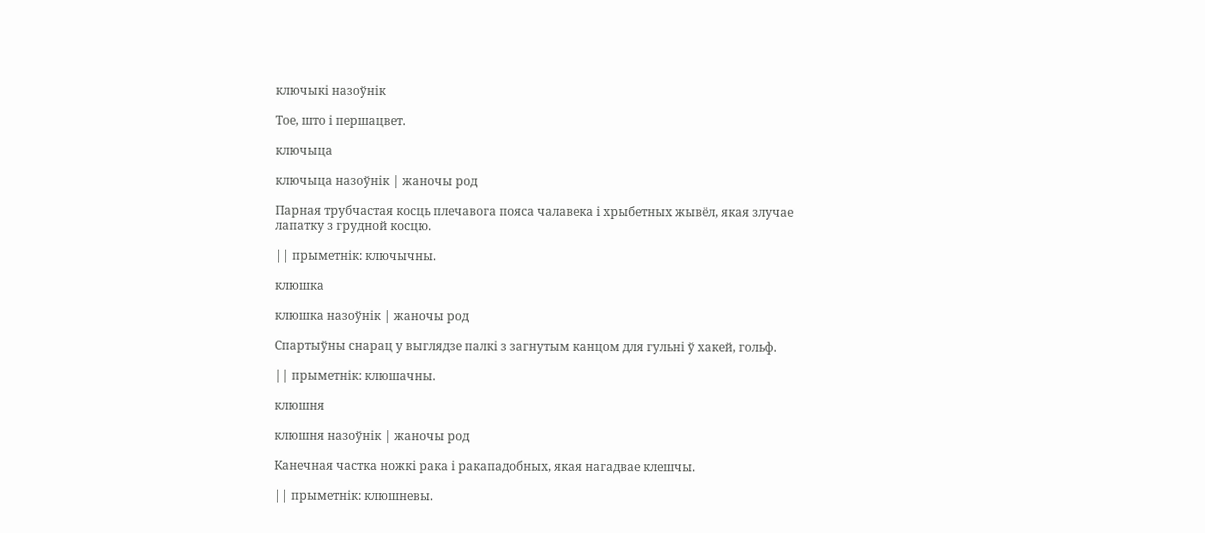ключыкі назоўнік

Тое, што і першацвет.

ключыца

ключыца назоўнік | жаночы род

Парная трубчастая косць плечавога пояса чалавека і хрыбетных жывёл, якая злучае лапатку з грудной косцю.

|| прыметнік: ключычны.

клюшка

клюшка назоўнік | жаночы род

Спартыўны снарац у выглядзе палкі з загнутым канцом для гульні ў хакей, гольф.

|| прыметнік: клюшачны.

клюшня

клюшня назоўнік | жаночы род

Канечная частка ножкі рака і ракападобных, якая нагадвае клешчы.

|| прыметнік: клюшневы.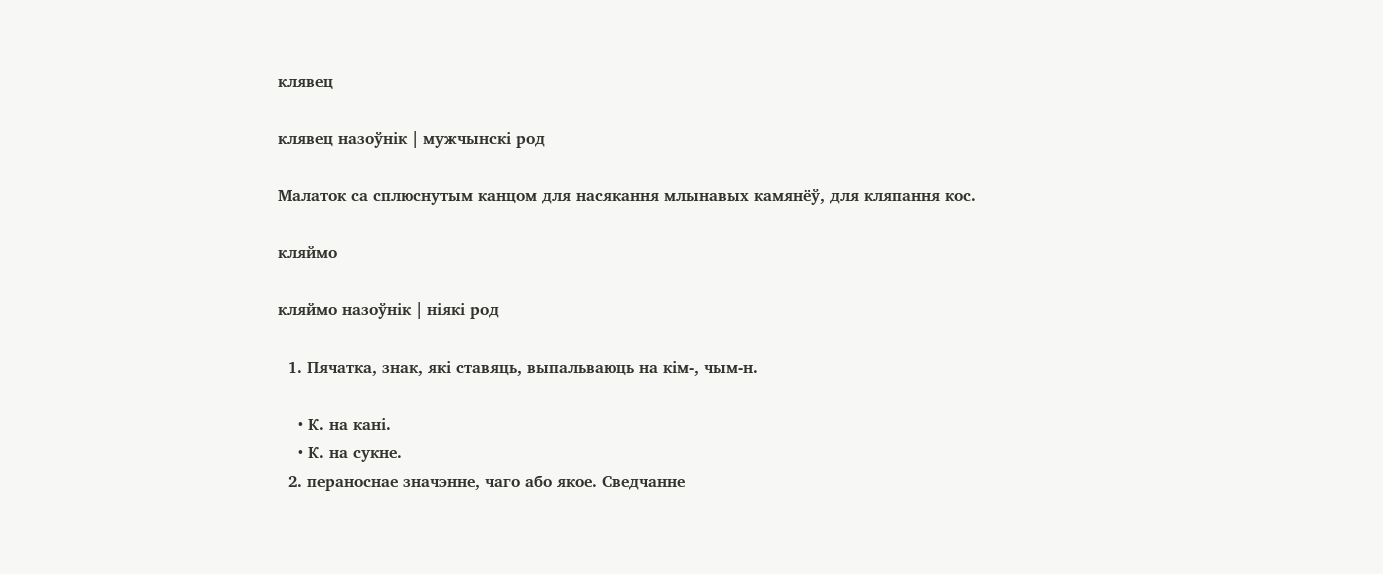клявец

клявец назоўнік | мужчынскі род

Малаток са сплюснутым канцом для насякання млынавых камянёў, для кляпання кос.

кляймо

кляймо назоўнік | ніякі род

  1. Пячатка, знак, які ставяць, выпальваюць на кім-, чым-н.

    • К. на кані.
    • К. на сукне.
  2. пераноснае значэнне, чаго або якое. Сведчанне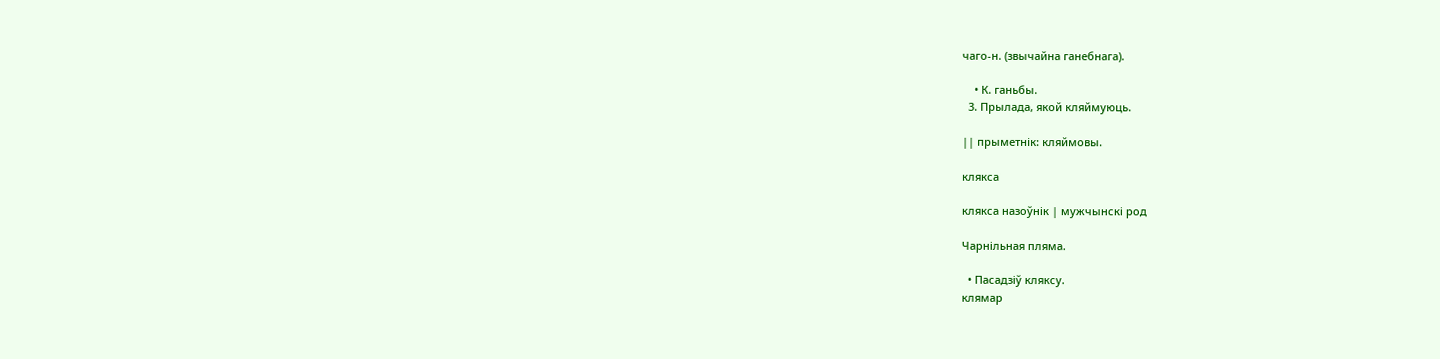чаго-н. (звычайна ганебнага).

    • К. ганьбы.
  3. Прылада, якой кляймуюць.

|| прыметнік: кляймовы.

клякса

клякса назоўнік | мужчынскі род

Чарнільная пляма.

  • Пасадзіў кляксу.
клямар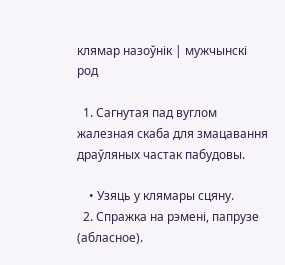клямар назоўнік | мужчынскі род

  1. Сагнутая пад вуглом жалезная скаба для змацавання драўляных частак пабудовы.

    • Узяць у клямары сцяну.
  2. Спражка на рэмені, папрузе (абласное).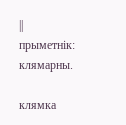|| прыметнік: клямарны.

клямка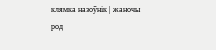клямка назоўнік | жаночы род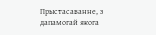Прыстасаванне, з дапамогай якога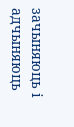зачыняюць і адчыняюць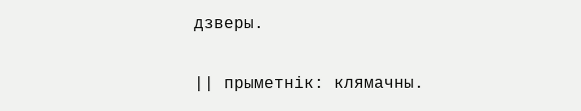дзверы.

|| прыметнік: клямачны.